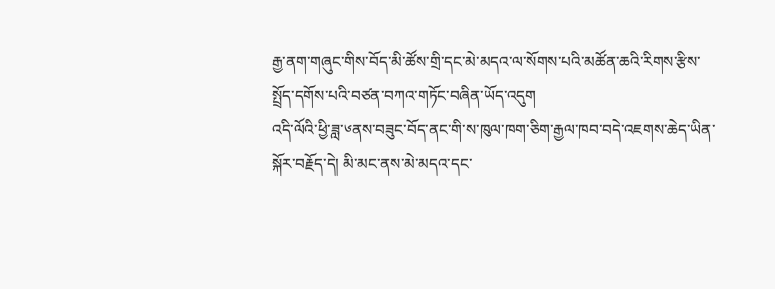རྒྱ་ནག་གཞུང་གིས་བོད་མི་ཚོས་གྲི་དང་མེ་མདའ་ལ་སོགས་པའི་མཚོན་ཆའི་རིགས་རྩིས་སྤྲོད་དགོས་པའི་བཙན་བཀའ་གཏོང་བཞིན་ཡོད་འདུག
འདི་ལོའི་ཕྱི་ཟླ་༦ནས་བཟུང་བོད་ནང་གི་ས་ཁུལ་ཁག་ཅིག་རྒྱལ་ཁབ་བདེ་འཇགས་ཆེད་ཡིན་སྐོར་བརྗོད་དེ། མི་མང་ནས་མེ་མདའ་དང་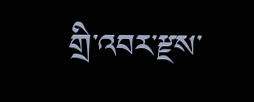གྲི་འབར་རྫས་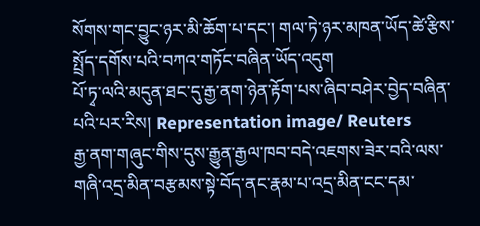སོགས་གང་བྱུང་ཉར་མི་ཆོག་པ་དང་། གལ་ཏེ་ཉར་མཁན་ཡོད་ཚེ་རྩིས་སྤྲོད་དགོས་པའི་བཀའ་གཏོང་བཞིན་ཡོད་འདུག
པོ་ཏྭ་ལའི་མདུན་ཐང་དུ་རྒྱ་ནག་ཉེན་རྟོག་པས་ཞིབ་བཤེར་བྱེད་བཞིན་པའི་པར་རིས། Representation image/ Reuters
རྒྱ་ནག་གཞུང་གིས་དུས་རྒྱུན་རྒྱལ་ཁབ་བདེ་འཇགས་ཟེར་བའི་ལས་གཞི་འདྲ་མིན་བརྩམས་སྟེ་བོད་ནང་རྣམ་པ་འདྲ་མིན་ངང་དམ་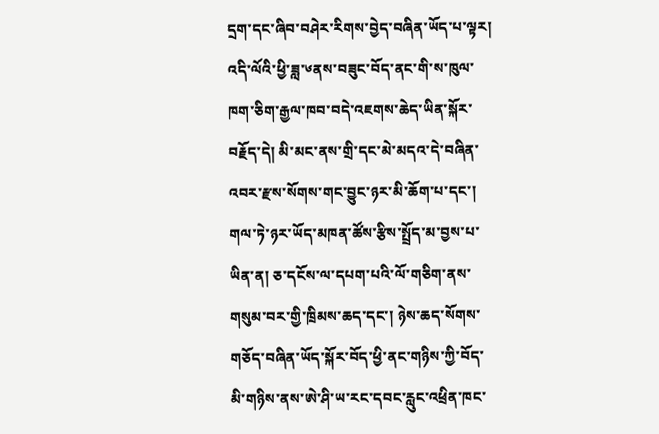དྲག་དང་ཞིབ་བཤེར་རིགས་བྱེད་བཞིན་ཡོད་པ་ལྟར། འདི་ལོའི་ཕྱི་ཟླ་༦ནས་བཟུང་བོད་ནང་གི་ས་ཁུལ་ཁག་ཅིག་རྒྱལ་ཁབ་བདེ་འཇགས་ཆེད་ཡིན་སྐོར་བརྗོད་དེ། མི་མང་ནས་གྲི་དང་མེ་མདའ་དེ་བཞིན་འབར་རྫས་སོགས་གང་བྱུང་ཉར་མི་ཆོག་པ་དང་། གལ་ཏེ་ཉར་ཡོད་མཁན་ཚོས་རྩིས་སྤྲོད་མ་བྱས་པ་ཡིན་ན། ཅ་དངོས་ལ་དཔག་པའི་ལོ་གཅིག་ནས་གསུམ་བར་གྱི་ཁྲིམས་ཆད་དང་། ཉེས་ཆད་སོགས་གཅོད་བཞིན་ཡོད་སྐོར་བོད་ཕྱི་ནང་གཉིས་ཀྱི་བོད་མི་གཉིས་ནས་ཨེ་ཤི་ཡ་རང་དབང་རླུང་འཕྲིན་ཁང་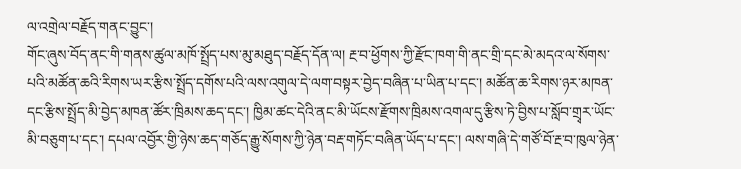ལ་འགྲེལ་བརྗོད་གནང་བྱུང་།
གོང་ཞུས་བོད་ནང་གི་གནས་ཚུལ་མཁོ་སྤྲོད་པས་མུ་མཐུད་བརྗོད་དོན་ལ། རྔ་བ་ཕྱོགས་ཀྱི་རྫོང་ཁག་གི་ནང་གྲི་དང་མེ་མདའ་ལ་སོགས་པའི་མཚོན་ཆའི་རིགས་ཡར་རྩིས་སྤྲོད་དགོས་པའི་ལས་འགུལ་དེ་ལག་བསྟར་བྱེད་བཞིན་པ་ཡིན་པ་དང་། མཚོན་ཆ་རིགས་ཉར་མཁན་དང་རྩིས་སྤྲོད་མི་བྱེད་མཁན་ཚོར་ཁྲིམས་ཆད་དང་། ཁྱིམ་ཚང་དེའི་ནང་མི་ཡོངས་རྫོགས་ཁྲིམས་འགལ་དུ་རྩིས་ཏེ་བྱིས་པ་སློབ་གྲྭར་ཡོང་མི་བཅུག་པ་དང་། དཔལ་འབྱོར་གྱི་ཉེས་ཆད་གཅོད་རྒྱུ་སོགས་ཀྱི་ཉེན་བརྡ་གཏོང་བཞིན་ཡོད་པ་དང་། ལས་གཞི་དེ་གཙོ་བོ་རྔ་བ་ཁུལ་ཉེན་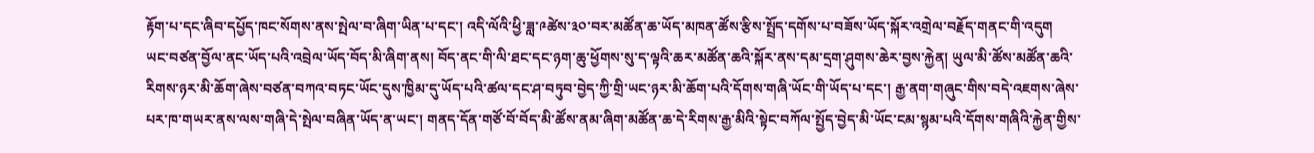རྟོག་པ་དང་ཞིབ་དཔྱོད་ཁང་སོགས་ནས་སྤེལ་བ་ཞིག་ཡིན་པ་དང་། འདི་ལོའི་ཕྱི་ཟླ་༩ཚེས་༣༠་བར་མཚོན་ཆ་ཡོད་མཁན་ཚོས་རྩིས་སྤྲོད་དགོས་པ་བཟོས་ཡོད་སྐོར་འགྲེལ་བརྗོད་གནང་གི་འདུག
ཡང་བཙན་བྱོལ་ནང་ཡོད་པའི་འབྲེལ་ཡོད་བོད་མི་ཞིག་ནས། བོད་ནང་གི་ལི་ཐང་དང་ཉག་ཆུ་ཕྱོགས་སུ་ད་ལྟའི་ཆར་མཚོན་ཆའི་སྐོར་ནས་དམ་དྲག་ཤུགས་ཆེར་བྱས་རྐྱེན། ཡུལ་མི་ཚོས་མཚོན་ཆའི་རིགས་ཉར་མི་ཆོག་ཞེས་བཙན་བཀའ་བཏང་ཡོང་དུས་ཁྱིམ་དུ་ཡོད་པའི་ཚལ་དང་ཤ་བཏུབ་བྱེད་ཀྱི་གྲི་ཡང་ཉར་མི་ཆོག་པའི་དོགས་གཞི་ཡོང་གི་ཡོད་པ་དང་། རྒྱ་ནག་གཞུང་གིས་བདེ་འཇགས་ཞེས་པར་ཁ་གཡར་ནས་ལས་གཞི་དེ་སྤེལ་བཞིན་ཡོད་ན་ཡང་། གནད་དོན་གཙོ་བོ་བོད་མི་ཚོས་ནམ་ཞིག་མཚོན་ཆ་དེ་རིགས་རྒྱ་མིའི་སྟེང་བཀོལ་སྤྱོད་བྱེད་མི་ཡོང་ངམ་སྙམ་པའི་དོགས་གཞིའི་རྐྱེན་གྱིས་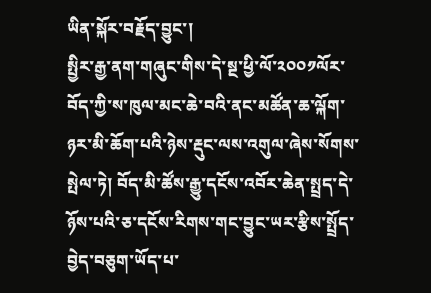ཡིན་སྐོར་བརྗོད་བྱུང་།
སྤྱིར་རྒྱ་ནག་གཞུང་གིས་དེ་སྔ་ཕྱི་ལོ་༢༠༠༡ལོར་བོད་ཀྱི་ས་ཁུལ་མང་ཆེ་བའི་ནང་མཚོན་ཆ་ལྐོག་ཉར་མི་ཆོག་པའི་ཉེས་རྡུང་ལས་འགུལ་ཞེས་སོགས་སྤེལ་ཏེ། བོད་མི་ཚོས་རྒྱུ་དངོས་འབོར་ཆེན་སྤྲད་དེ་ཉོས་པའི་ཅ་དངོས་རིགས་གང་བྱུང་ཡར་རྩིས་སྤྲོད་བྱེད་བཅུག་ཡོད་པ་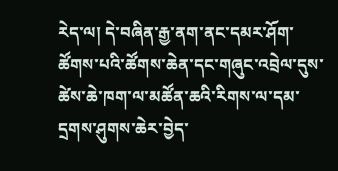རེད་ལ། དེ་བཞིན་རྒྱ་ནག་ནང་དམར་ཤོག་ཚོགས་པའི་ཚོགས་ཆེན་དང་གཞུང་འབྲེལ་དུས་ཚེས་ཆེ་ཁག་ལ་མཚོན་ཆའི་རིགས་ལ་དམ་དྲགས་ཤུགས་ཆེར་བྱེད་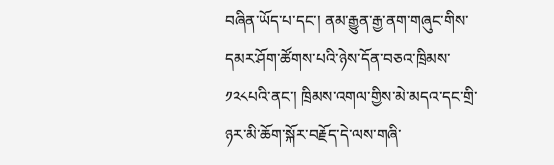བཞིན་ཡོད་པ་དང་། ནམ་རྒྱུན་རྒྱ་ནག་གཞུང་གིས་དམར་ཤོག་ཚོགས་པའི་ཉེས་དོན་བཅའ་ཁྲིམས་༡༢༨པའི་ནང་། ཁྲིམས་འགལ་གྱིས་མེ་མདའ་དང་གྲི་ཉར་མི་ཆོག་སྐོར་བརྗོད་དེ་ལས་གཞི་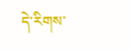དེ་རིགས་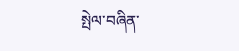སྤེལ་བཞིན་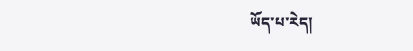ཡོད་པ་རེད།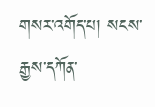གསར་འགོད་པ། སངས་རྒྱས་དཀོན་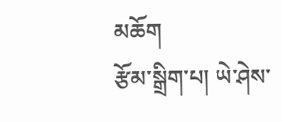མཆོག
རྩོམ་སྒྲིག་པ། ཡེ་ཤེས་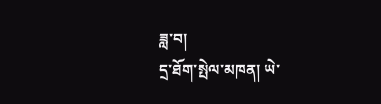ཟླ་བ།
དྲ་ཐོག་སྤེལ་མཁན། ཡེ་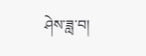ཤེས་ཟླ་བ།